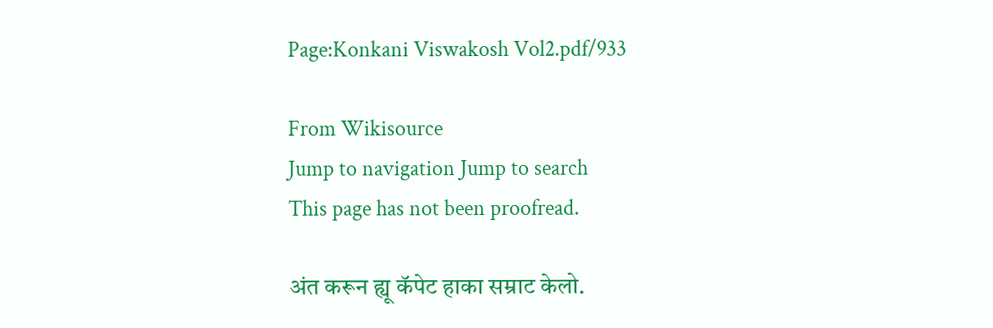Page:Konkani Viswakosh Vol2.pdf/933

From Wikisource
Jump to navigation Jump to search
This page has not been proofread.

अंत करून ह्यू कॅपेट हाका सम्राट केलो.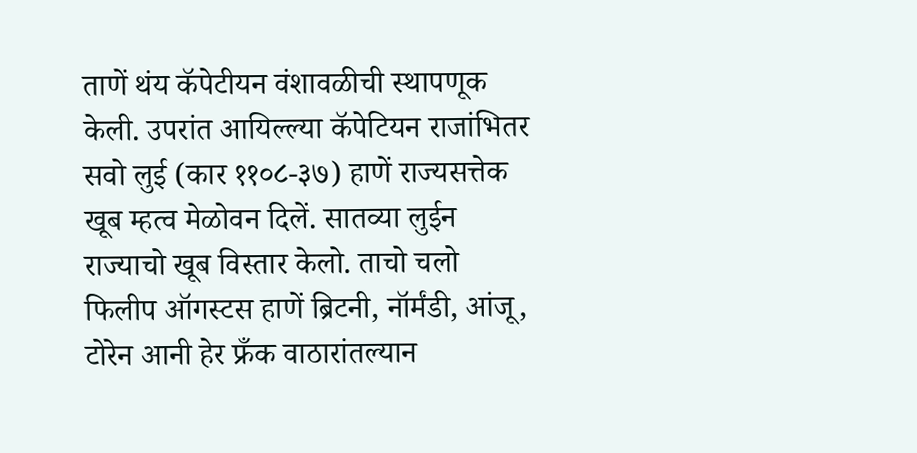ताणें थंय कॅपेटीयन वंशावळीची स्थापणूक केली. उपरांत आयिल्ल्या कॅपेटियन राजांभितर सवो लुई (कार ११०८-३७) हाणें राज्यसत्तेक खूब म्हत्व मेळोवन दिलें. सातव्या लुईन राज्याचो खूब विस्तार केलो. ताचो चलो फिलीप ऑगस्टस हाणें ब्रिटनी, नॉर्मंडी, आंजू, टोरेन आनी हेर फ्रँक वाठारांतल्यान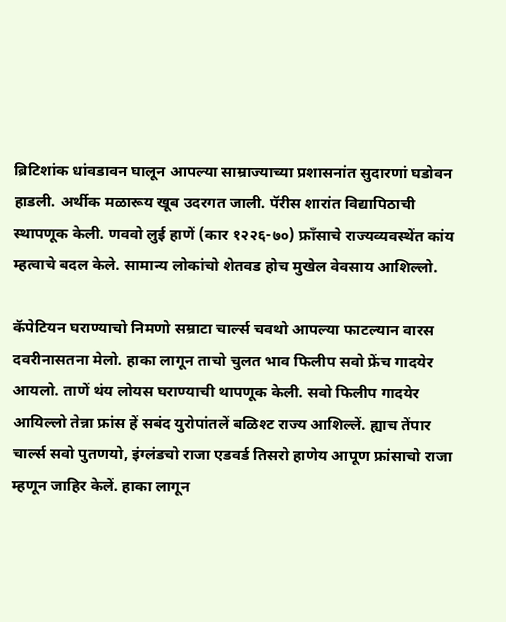ब्रिटिशांक धांवडावन घालून आपल्या साम्राज्याच्या प्रशासनांत सुदारणां घडोवन हाडली. अर्थीक मळारूय खूब उदरगत जाली. पॅरीस शारांत विद्यापिठाची स्थापणूक केली. णववो लुई हाणें (कार १२२६-७०) फ्राँसाचे राज्यव्यवस्थेंत कांय म्हत्वाचे बदल केले. सामान्य लोकांचो शेतवड होच मुखेल वेवसाय आशिल्लो.

कॅपेटियन घराण्याचो निमणो सम्राटा चार्ल्स चवथो आपल्या फाटल्यान वारस दवरीनासतना मेलो. हाका लागून ताचो चुलत भाव फिलीप सवो फ्रेंच गादयेर आयलो. ताणें थंय लोयस घराण्याची थापणूक केली. सवो फिलीप गादयेर आयिल्लो तेन्ना फ्रांस हें सबंद युरोपांतलें बळिश्ट राज्य आशिल्लें. ह्याच तेंपार चार्ल्स सवो पुतणयो, इंग्लंडचो राजा एडवर्ड तिसरो हाणेय आपूण फ्रांसाचो राजा म्हणून जाहिर केलें. हाका लागून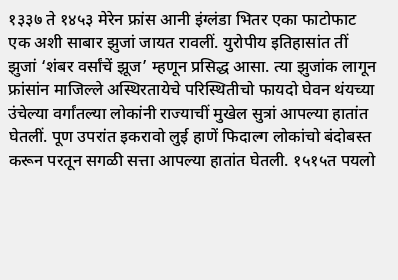१३३७ ते १४५३ मेरेन फ्रांस आनी इंग्लंडा भितर एका फाटोफाट एक अशी साबार झुजां जायत रावलीं. युरोपीय इतिहासांत तीं झुजां ‘शंबर वर्सांचें झूज’ म्हणून प्रसिद्ध आसा. त्या झुजांक लागून फ्रांसांन माजिल्ले अस्थिरतायेचे परिस्थितीचो फायदो घेवन थंयच्या उंचेल्या वर्गांतल्या लोकांनी राज्याचीं मुखेल सुत्रां आपल्या हातांत घेतलीं. पूण उपरांत इकरावो लुई हाणें फिदाल्ग लोकांचो बंदोबस्त करून परतून सगळी सत्ता आपल्या हातांत घेतली. १५१५त पयलो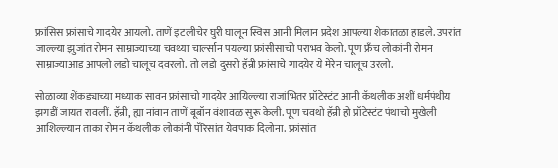फ्रांसिस फ्रांसाचे गादयेर आयलो. ताणें इटलीचेर घुरी घालून स्विस आनी मिलान प्रदेश आपल्या शेकातळा हाडले. उपरांत जाल्ल्या झुजांत रोमन साम्राज्याच्या चवथ्या चार्ल्सान पयल्या फ्रांसीसाचो पराभव केलो. पूण फ्रँच लोकांनी रोमन साम्राज्याआड आपलो लडो चालूच दवरलो. तो लडो दुसरो हॅन्री फ्रांसाचे गादयेर ये मेरेन चालूच उरलो.

सोळाव्या शेंकड्याच्या मध्याक सावन फ्रांसाचो गादयेर आयिल्ल्या राजांभितर प्रॉटेस्टंट आनी कॅथलीक अशीं धर्मपंथीय झगडीं जायत रावलीं. हॅन्री, ह्या नांवान ताणें बूबॉन वंशावळ सुरू केली. पूण चवथो हॅन्री हो प्रॉटेस्टंट पंथाचो मुखेली आशिल्ल्यान ताका रोमन कॅथलीक लोकांनी पॅरिसांत येवपाक दिलोना. फ्रांसांत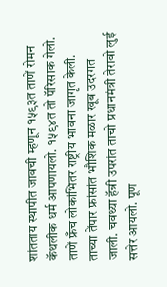शांतताय स्थापीत जावची म्हणून १५९३त ताणें रोमन कॅथलीक धर्म आपणायलो. १५९४त तो पॅरिसाक गेलो. ताणें फ्रँच लोकांभितर राष्ट्रीय भावना जागृत केली. ताच्या तेंपार फ्रांसांत भौशिक मळार खूब उदरगत जाली. चवथ्या हॅन्री उपरांत ताचो प्रधानमंत्री तेरावो लुई सत्तेर आयलो. पूण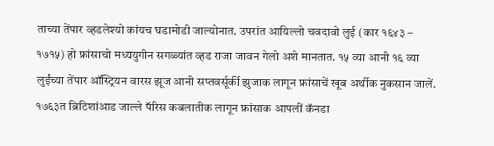ताच्या तेंपार व्हडलेश्यो कांयच घडामोडी जाल्योनात. उपरांत आयिल्लो चवदावो लुई (कार १६४३ – १७१५) हो फ्रांसाचो मध्ययुगीन सगळ्यांत व्हड राजा जावन गेलो अशे मानतात. १५ व्या आनी १६ व्या लुईंच्या तेंपार ऑस्ट्रियन वारस झूज आनी सप्तवर्सूर्की झुजाक लागून फ्रांसाचें खूब अर्थीक नुकसान जालें. १७६३त ब्रिटिशांआड जाल्ले पॅरिस कबलातीक लागून फ्रांसाक आपलीं कॅनडा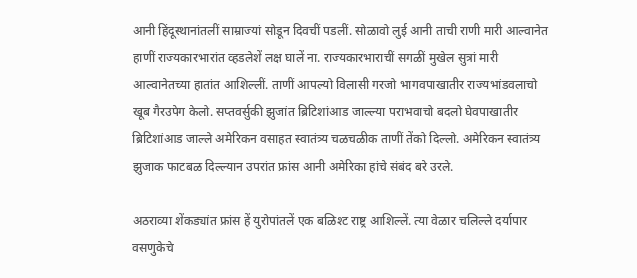आनी हिंदूस्थानांतलीं साम्राज्यां सोडून दिवचीं पडलीं. सोळावो लुई आनी ताची राणी मारी आल्वानेत हाणीं राज्यकारभारांत व्हडलेशें लक्ष घालें ना. राज्यकारभाराचीं सगळीं मुखेल सुत्रां मारी आल्वानेतच्या हातांत आशिल्लीं. ताणीं आपल्यो विलासी गरजो भागवपाखातीर राज्यभांडवलाचो खूब गैरउपेग केलो. सप्तवर्सुकी झुजांत ब्रिटिशांआड जाल्ल्या पराभवाचो बदलो घेवपाखातीर ब्रिटिशांआड जाल्ले अमेरिकन वसाहत स्वातंत्र्य चळचळीक ताणीं तेंको दिल्लो. अमेरिकन स्वातंत्र्य झुजाक फाटबळ दिल्ल्यान उपरांत फ्रांस आनी अमेरिका हांचे संबंद बरे उरले.

अठराव्या शेंकड्यांत फ्रांस हें युरोपांतलें एक बळिश्ट राष्ट्र आशिल्लें. त्या वेळार चलिल्ले दर्यापार वसणुकेचे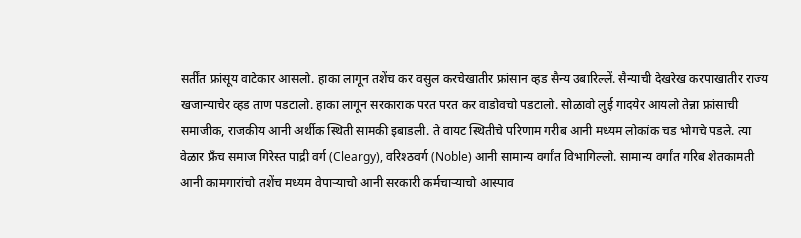सर्तींत फ्रांसूय वाटेकार आसलो. हाका लागून तशेंच कर वसुल करचेखातीर फ्रांसान व्हड सैन्य उबारिल्लें. सैन्याची देखरेख करपाखातीर राज्य खजान्याचेर व्हड ताण पडटालो. हाका लागून सरकाराक परत परत कर वाडोवचो पडटालो. सोळावो लुई गादयेर आयलो तेन्ना फ्रांसाची समाजीक, राजकीय आनी अर्थीक स्थिती सामकी इबाडली. ते वायट स्थितीचे परिणाम गरीब आनी मध्यम लोकांक चड भोगचे पडले. त्या वेळार फ्रँच समाज गिरेस्त पाद्री वर्ग (Cleargy), वरिश्ठवर्ग (Noble) आनी सामान्य वर्गांत विभागिल्लो. सामान्य वर्गांत गरिब शेतकामती आनी कामगारांचो तशेंच मध्यम वेपार्‍याचो आनी सरकारी कर्मचार्‍याचो आस्पाव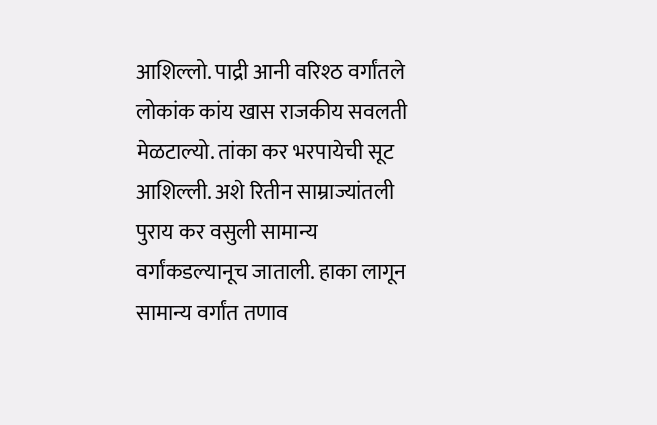आशिल्लो. पाद्री आनी वरिश्ठ वर्गांतले लोकांक कांय खास राजकीय सवलती मेळटाल्यो. तांका कर भरपायेची सूट आशिल्ली. अशे रितीन साम्राज्यांतली पुराय कर वसुली सामान्य वर्गांकडल्यानूच जाताली. हाका लागून सामान्य वर्गांत तणाव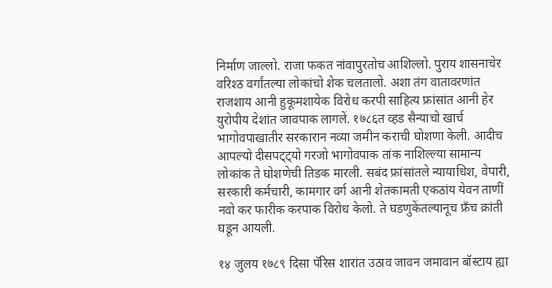निर्माण जाल्लो. राजा फकत नांवापुरतोच आशिल्लो. पुराय शासनाचेर वरिश्ठ वर्गांतल्या लोकांचो शेक चलतालो. अशा तंग वातावरणांत राजशाय आनी हुकूमशायेक विरोध करपी साहित्य फ्रांसांत आनी हेर युरोपीय देशांत जावपाक लागलें. १७८६त व्हड सैन्याचो खार्च भागोवपाखातीर सरकारान नव्या जमीन कराची घोशणा केली. आदीच आपल्यो दीसपट्ट्यो गरजो भागोवपाक तांक नाशिल्ल्या सामान्य लोकांक ते घोशणेची तिडक मारली. सबंद फ्रांसांतले न्यायाधिश, वेपारी, सरकारी कर्मचारी, कामगार वर्ग आनी शेतकामती एकठांय येवन ताणीं नवो कर फारीक करपाक विरोध केलो. ते घडणुकेंतल्यानूच फ्रँच क्रांती घडून आयली.

१४ जुलय १७८९ दिसा पॅरिस शारांत उठाव जावन जमावान बॉस्टाय ह्या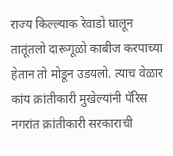राज्य किल्ल्याक रेवाडो घालून तातूंतलो दारूगूळो काबीज करपाच्या हेतान तो मोडून उडयलो. त्याच वेळार कांय क्रांतीकारी मुखेल्यांनी पॅरिस नगरांत क्रांतीकारी सरकाराची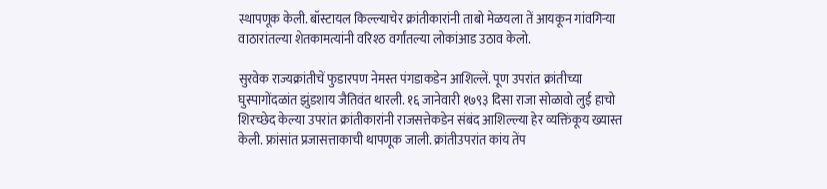स्थापणूक केली. बॉस्टायल किल्ल्याचेर क्रांतीकारांनी ताबो मेळयला तें आयकून गांवगिर्‍या वाठारांतल्या शेतकामत्यांनी वरिश्ठ वर्गांतल्या लोकांआड उठाव केलो.

सुरवेक राज्यक्रांतीचें फुडारपण नेमस्त पंगडाकडेन आशिल्लें. पूण उपरांत क्रांतीच्या घुस्पागोंदळांत झुंडशाय जैतिवंत थारली. १६ जानेवारी १७९३ दिसा राजा सोळावो लुई हाचो शिरच्छेद केल्या उपरांत क्रांतीकारांनी राजसत्तेकडेन संबंद आशिल्ल्या हेर व्यक्तिंकूय ख्यास्त केली. फ्रांसांत प्रजासत्ताकाची थापणूक जाली. क्रांतीउपरांत कांय तेंप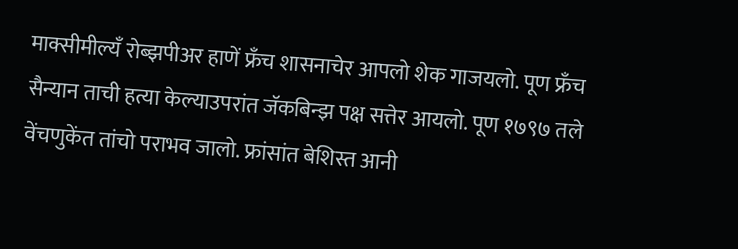माक्सीमील्यँ रोब्झपीअर हाणें फ्रँच शासनाचेर आपलो शेक गाजयलो. पूण फ्रँच सैन्यान ताची हत्या केल्याउपरांत जॅकबिन्झ पक्ष सत्तेर आयलो. पूण १७९७ तले वेंचणुकेंत तांचो पराभव जालो. फ्रांसांत बेशिस्त आनी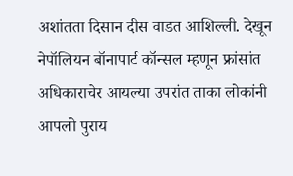अशांतता दिसान दीस वाडत आशिल्ली. देखून नेपॉलियन बॉनापार्ट कॉन्सल म्हणून फ्रांसांत अधिकाराचेर आयल्या उपरांत ताका लोकांनी आपलो पुराय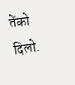तेंको दिलो.